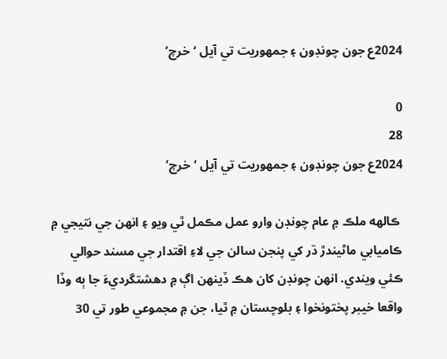2024ع جون چونڊون ۽ جمهوريت تي آيل ‘خرچ’

0
28
2024ع جون چونڊون ۽ جمهوريت تي آيل ‘خرچ’

 ڪالهه ملڪ ۾ عام چونڊن وارو عمل مڪمل ٿي ويو ۽ انهن جي نتيجي ۾ ڪاميابي ماڻيندڙ ڌر کي پنجن سالن جي لاءِ اقتدار جي مسند حوالي ڪئي ويندي. انهن چونڊن کان هڪ ڏينهن اڳ ۾ دهشتگرديءَ جا ٻه وڏا واقعا خيبر پختونخوا ۽ بلوچستان ۾ ٿيا، جن ۾ مجموعي طور تي 30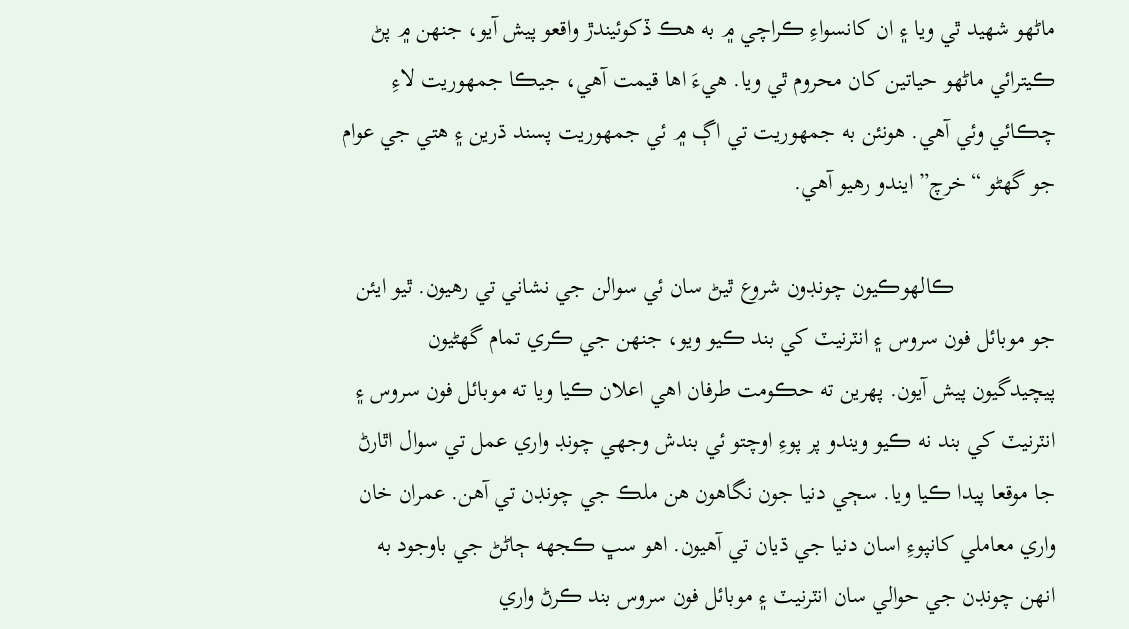ماڻهو شهيد ٿي ويا ۽ ان کانسواءِ ڪراچي ۾ به هڪ ڏکوئيندڙ واقعو پيش آيو، جنهن ۾ پڻ ڪيترائي ماڻهو حياتين کان محروم ٿي ويا. هيءَ اها قيمت آهي، جيڪا جمهوريت لاءِ چڪائي وئي آهي. هونئن به جمهوريت تي اڳ ۾ ئي جمهوريت پسند ڌرين ۽ هتي جي عوام جو گهڻو “خرچ” ايندو رهيو آهي.

                 ڪالهوڪيون چونڊون شروع ٿيڻ سان ئي سوالن جي نشاني تي رهيون. ٿيو ايئن جو موبائل فون سروس ۽ انٽرنيٽ کي بند ڪيو ويو، جنهن جي ڪري تمام گهڻيون پيچيدگيون پيش آيون. پهرين ته حڪومت طرفان اهي اعلان ڪيا ويا ته موبائل فون سروس ۽ انٽرنيٽ کي بند نه ڪيو ويندو پر پوءِ اوچتو ئي بندش وجهي چونڊ واري عمل تي سوال اٿارڻ جا موقعا پيدا ڪيا ويا. سڄي دنيا جون نگاهون هن ملڪ جي چونڊن تي آهن. عمران خان واري معاملي کانپوءِ اسان دنيا جي ڌيان تي آهيون. اهو سڀ ڪجهه ڄاڻڻ جي باوجود به انهن چونڊن جي حوالي سان انٽرنيٽ ۽ موبائل فون سروس بند ڪرڻ واري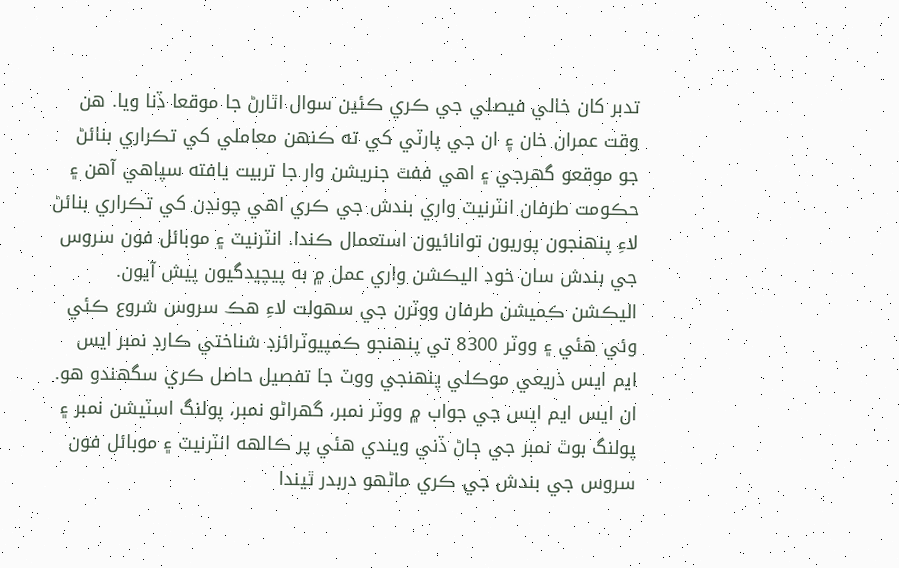تدبر کان خالي فيصلي جي ڪري ڪئين سوال اٿارڻ جا موقعا ڏنا ويا. هن وقت عمران خان ۽ ان جي پارٽي کي ته ڪنهن معاملي کي تڪراري بنائڻ جو موقعو گهرجي ۽ اهي ففٿ جنريشن وار جا تربيت يافته سپاهي آهن ۽ حڪومت طرفان انٽرنيٽ واري بندش جي ڪري اهي چونڊن کي تڪراري بنائڻ لاءِ پنهنجون پوريون توانائيون استعمال ڪندا. انٽرنيٽ ۽ موبائل فون سروس جي بندش سان خود اليڪشن واري عمل ۾ به پيچيدگيون پيش آيون. اليڪشن ڪميشن طرفان ووٽرن جي سهولت لاءِ هڪ سروس شروع ڪئي وئي هئي ۽ ووٽر 8300 تي پنهنجو ڪمپيوٽرائزڊ شناختي ڪارڊ نمبر ايس ايم ايس ذريعي موڪلي پنهنجي ووٽ جا تفصيل حاصل ڪري سگهندو هو. ان ايس ايم ايس جي جواب ۾ ووٽر نمبر، گهراڻو نمبر، پولنگ اسٽيشن نمبر ۽ پولنگ بوٿ نمبر جي ڄاڻ ڏني ويندي هئي پر ڪالهه انٽرنيٽ ۽ موبائل فون سروس جي بندش جي ڪري ماڻهو دربدر ٿيندا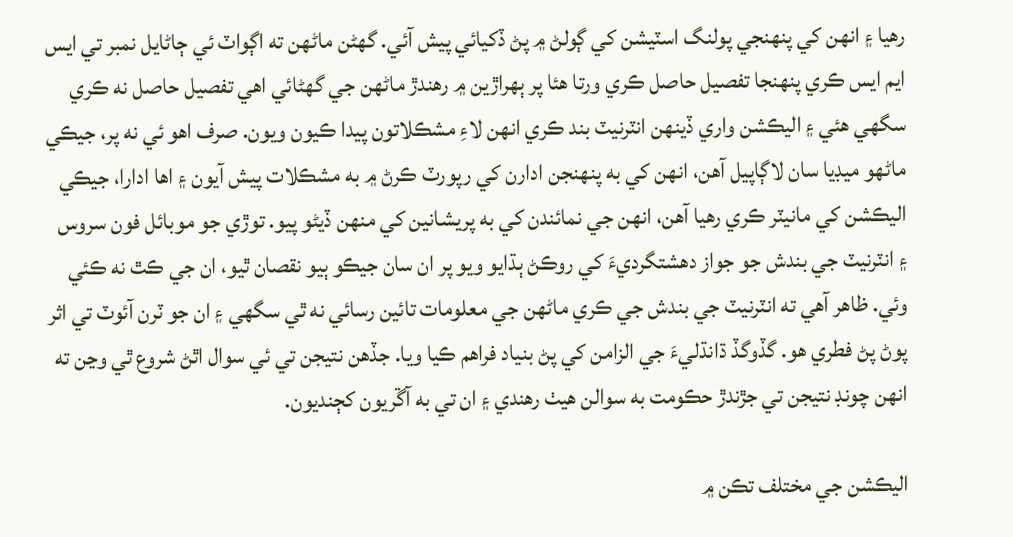رهيا ۽ انهن کي پنهنجي پولنگ اسٽيشن کي ڳولڻ ۾ پڻ ڏکيائي پيش آئي. گهڻن ماڻهن ته اڳواٽ ئي ڄاڻايل نمبر تي ايس ايم ايس ڪري پنهنجا تفصيل حاصل ڪري ورتا هئا پر ٻهراڙين ۾ رهندڙ ماڻهن جي گهڻائي اهي تفصيل حاصل نه ڪري سگهي هئي ۽ اليڪشن واري ڏينهن انٽرنيٽ بند ڪري انهن لاءِ مشڪلاتون پيدا ڪيون ويون. صرف اهو ئي نه پر، جيڪي ماڻهو ميڊيا سان لاڳاپيل آهن، انهن کي به پنهنجن ادارن کي رپورٽ ڪرڻ ۾ به مشڪلات پيش آيون ۽ اها ادارا، جيڪي اليڪشن کي مانيٽر ڪري رهيا آهن، انهن جي نمائندن کي به پريشانين کي منهن ڏيڻو پيو. توڙي جو موبائل فون سروس ۽ انٽرنيٽ جي بندش جو جواز دهشتگرديءَ کي روڪڻ ٻڌايو ويو پر ان سان جيڪو ٻيو نقصان ٿيو، ان جي ڪٿ نه ڪئي وئي. ظاهر آهي ته انٽرنيٽ جي بندش جي ڪري ماڻهن جي معلومات تائين رسائي نه ٿي سگهي ۽ ان جو ٽرن آئوٽ تي اثر پوڻ پڻ فطري هو. گڏوگڏ ڌانڌليءَ جي الزامن کي پڻ بنياد فراهم ڪيا ويا. جڏهن نتيجن تي ئي سوال اٿڻ شروع ٿي وڃن ته انهن چونڊ نتيجن تي جڙندڙ حڪومت به سوالن هيٺ رهندي ۽ ان تي به آڱريون کڄنديون.

اليڪشن جي مختلف تڪن ۾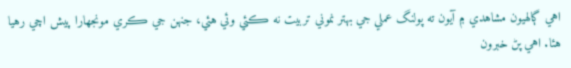اهي ڳالهيون مشاهدي ۾ آيون ته پولنگ عملي جي بهتر نموني تربيت نه ڪئي وئي هئي، جنهن جي ڪري مونجهارا پيش اچي رهيا هئا. اهي پڻ خبرون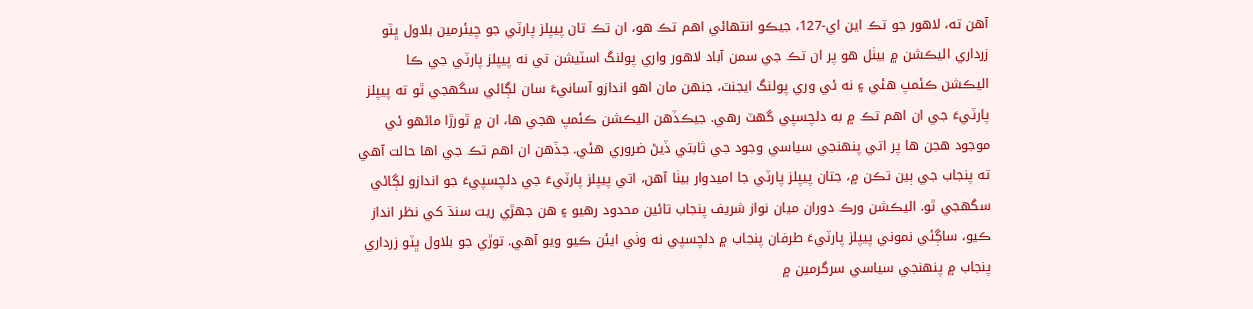آهن ته، لاهور جو تڪ اين اي-127، جيڪو انتهائي اهم تڪ هو، ان تڪ تان پيپلز پارٽي جو چيئرمين بلاول ڀٽو زرداري اليڪشن ۾ بيٺل هو پر ان تڪ جي سمن آباد لاهور واري پولنگ اسٽيشن تي نه پيپلز پارٽي جي ڪا اليڪشن ڪئمپ هئي ۽ نه ئي وري پولنگ ايجنٽ، جنهن مان اهو اندازو آسانيءَ سان لڳائي سگهجي ٿو ته پيپلز پارٽيءَ جي ان اهم تڪ ۾ به دلچسپي گهٽ رهي. جيڪڏهن اليڪشن ڪئمپ هجي ها، ان ۾ ٿورڙا ماڻهو ئي موجود هجن ها پر اتي پنهنجي سياسي وجود جي ثابتي ڏيڻ ضروري هئي. جڏهن ان اهم تڪ جي اها حالت آهي ته پنجاب جي ٻين تڪن ۾، جتان پيپلز پارٽي جا اميدوار بيٺا آهن، اتي پيپلز پارٽيءَ جي دلچسپيءَ جو اندازو لڳائي سگهجي ٿو. اليڪشن ورڪ دوران ميان نواز شريف پنجاب تائين محدود رهيو ۽ هن جهڙي ريت سنڌ کي نظر انداز ڪيو، ساڳئي نموني پيپلز پارٽيءَ طرفان پنجاب ۾ دلچسپي نه وٺي ايئن ڪيو ويو آهي. توڙي جو بلاول ڀٽو زرداري پنجاب ۾ پنهنجي سياسي سرگرمين ۾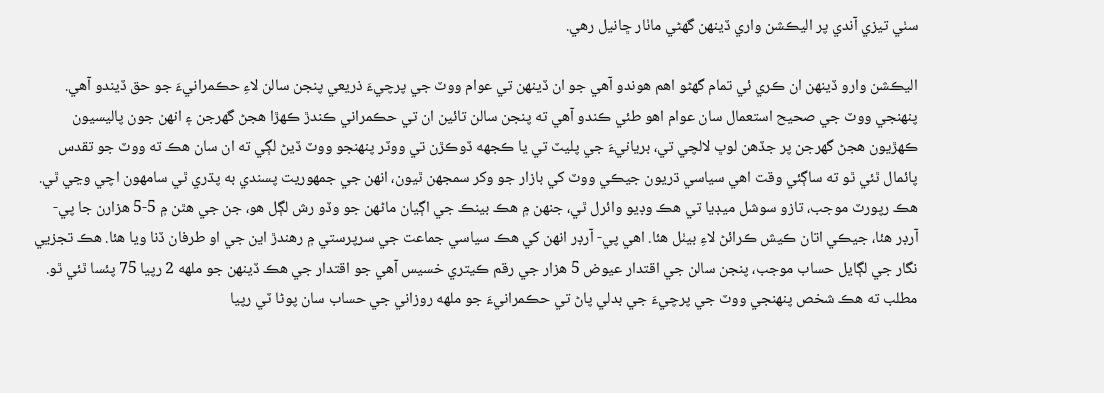سٺي تيزي آندي پر اليڪشن واري ڏينهن گهڻي ماٺار ڇانيل رهي.

اليڪشن وارو ڏينهن ان ڪري ئي تمام گهڻو اهم هوندو آهي جو ان ڏينهن تي عوام ووٽ جي پرچيءَ ذريعي پنجن سالن لاءِ حڪمرانيءَ جو حق ڏيندو آهي. پنهنجي ووٽ جي صحيح استعمال سان عوام اهو طئي ڪندو آهي ته پنجن سالن تائين ان تي حڪمراني ڪندڙ ڪهڙا هجڻ گهرجن ۽ انهن جون پاليسيون ڪهڙيون هجڻ گهرجن پر جڏهن لوڀ لالچي تي، بريانيءَ جي پليٽ تي يا ڪجهه ڏوڪڙن تي ووٽر پنهنجو ووٽ ڏيڻ لڳي ته ان سان هڪ ته ووٽ جو تقدس پائمال ٿئي ٿو ته ساڳئي وقت اهي سياسي ڌريون جيڪي ووٽ کي بازار جو وکر سمجهن ٿيون، انهن جي جمهوريت پسندي به پڌري ٿي سامهون اچي وڃي ٿي. هڪ رپورٽ موجب، تازو سوشل ميڊيا تي هڪ وڊيو وائرل ٿي، جنهن ۾ هڪ بينڪ جي اڳيان ماڻهن جو وڏو رش لڳل هو، جن جي هٿن ۾ 5-5 هزارن جا پي- آرڊر هئا، جيڪي اتان ڪيش ڪرائڻ لاءِ بيٺل هئا. اهي پي- آرڊر انهن کي هڪ سياسي جماعت جي سرپرستي ۾ رهندڙ اين جي او طرفان ڏنا ويا هئا. هڪ تجزيي نگار جي لڳايل حساب موجب، پنجن سالن جي اقتدار عيوض 5 هزار جي رقم ڪيتري خسيس آهي جو اقتدار جي هڪ ڏينهن جو ملهه 2 رپيا 75 پئسا ٿئي ٿو. مطلب ته هڪ شخص پنهنجي ووٽ جي پرچيءَ جي بدلي پاڻ تي حڪمرانيءَ جو ملهه روزاني جي حساب سان پوڻا ٽي رپيا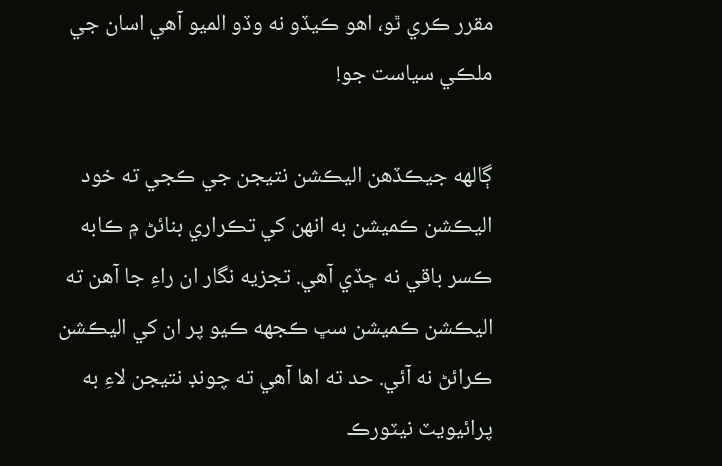مقرر ڪري ٿو، اهو ڪيڏو نه وڏو الميو آهي اسان جي ملڪي سياست جو!

ڳالهه جيڪڏهن اليڪشن نتيجن جي ڪجي ته خود اليڪشن ڪميشن به انهن کي تڪراري بنائڻ ۾ ڪابه ڪسر باقي نه ڇڏي آهي. تجزيه نگار ان راءِ جا آهن ته اليڪشن ڪميشن سڀ ڪجهه ڪيو پر ان کي اليڪشن ڪرائڻ نه آئي. حد ته اها آهي ته چونڊ نتيجن لاءِ به پرائيويٽ نيٽورڪ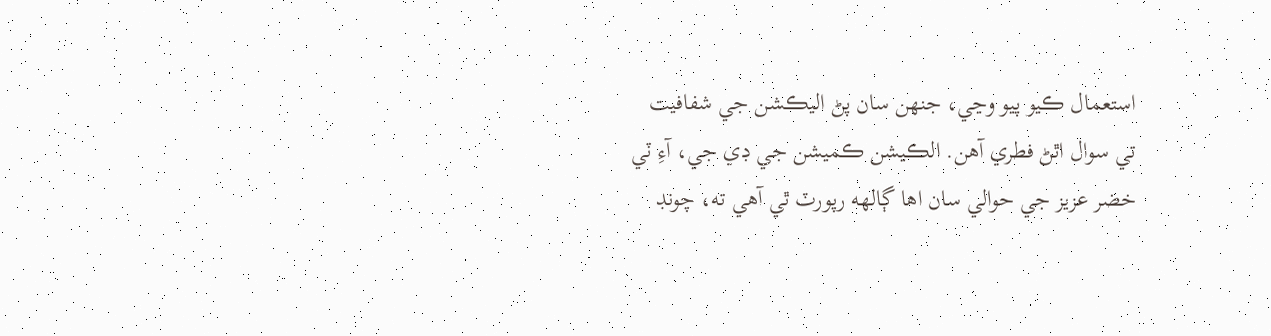استعمال ڪيو پيو وڃي، جنهن سان پڻ اليڪشن جي شفافيت تي سوال اٿڻ فطري آهن. الڪيشن ڪميشن جي ڊي جي، آءِ ٽي خضر عزيز جي حوالي سان اها ڳالهه رپورٽ ٿي آهي ته، چونڊ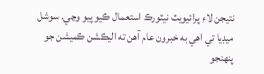نتيجن لاءِ پرائيويٽ نيٽورڪ استعمال ڪيو پيو وڃي. سوشل ميڊيا تي اهي به خبرون عام آهن ته اليڪشن ڪميشن جو پنهنجو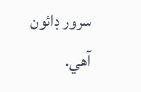سرور ڊائون آهي.